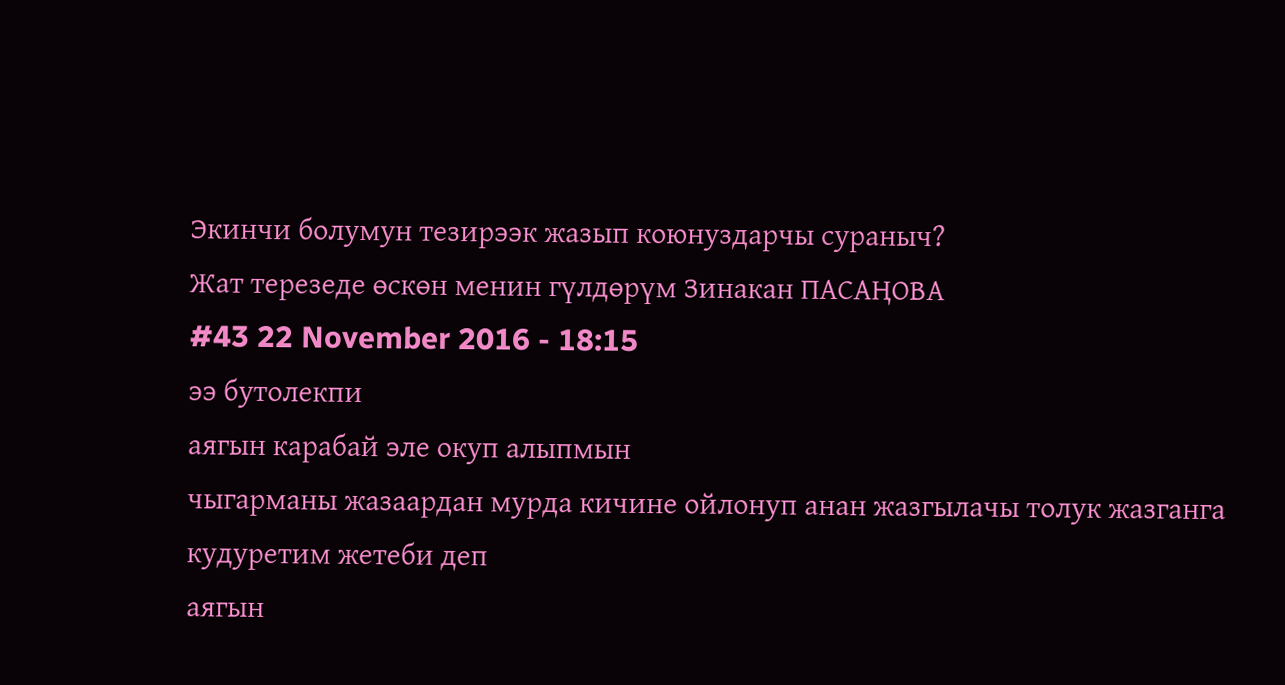Экинчи болумун тезирээк жазып коюнуздарчы сураныч?
Жат терезеде өскөн менин гүлдөрүм Зинакан ПАСАҢОВА
#43 22 November 2016 - 18:15
ээ бутолекпи
аягын карабай эле окуп алыпмын
чыгарманы жазаардан мурда кичине ойлонуп анан жазгылачы толук жазганга кудуретим жетеби деп
аягын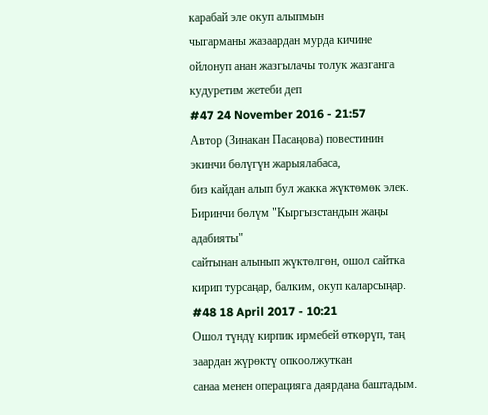карабай эле окуп алыпмын
чыгарманы жазаардан мурда кичине ойлонуп анан жазгылачы толук жазганга кудуретим жетеби деп
#47 24 November 2016 - 21:57
Автор (Зинакан Пасаңова) повестинин экинчи бөлүгүн жарыялабаса,
биз кайдан алып бул жакка жүктөмөк элек. Биринчи бөлүм "Кыргызстандын жаңы адабияты"
сайтынан алынып жүктөлгөн, ошол сайтка кирип турсаңар, балким, окуп каларсыңар.
#48 18 April 2017 - 10:21
Ошол түндү кирпик ирмебей өткөрүп, таң заардан жүрөктү опкоолжуткан
санаа менен операцияга даярдана баштадым.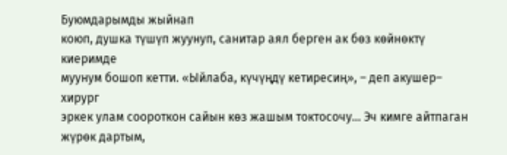Буюмдарымды жыйнап
коюп, душка түшүп жуунуп, санитар аял берген ак бөз көйнөктү киеримде
муунум бошоп кетти. «Ыйлаба, күчүңдү кетиресиң», – деп акушер– хирург
эркек улам соороткон сайын көз жашым токтосочу… Эч кимге айтпаган
жүрөк дартым,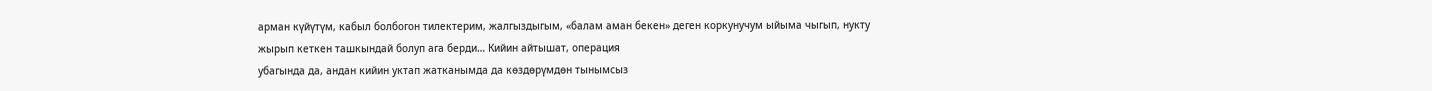арман күйүтүм, кабыл болбогон тилектерим, жалгыздыгым, «балам аман бекен» деген коркунучум ыйыма чыгып, нукту
жырып кеткен ташкындай болуп ага берди… Кийин айтышат, операция
убагында да, андан кийин уктап жатканымда да көздөрүмдөн тынымсыз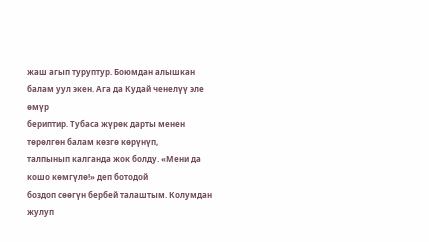жаш агып туруптур. Боюмдан алышкан балам уул экен. Ага да Кудай ченелүү эле өмүр
бериптир. Тубаса жүрөк дарты менен төрөлгөн балам көзгө көрүнүп,
талпынып калганда жок болду. «Мени да кошо көмгүлө!» деп ботодой
боздоп сөөгүн бербей талаштым. Колумдан жулуп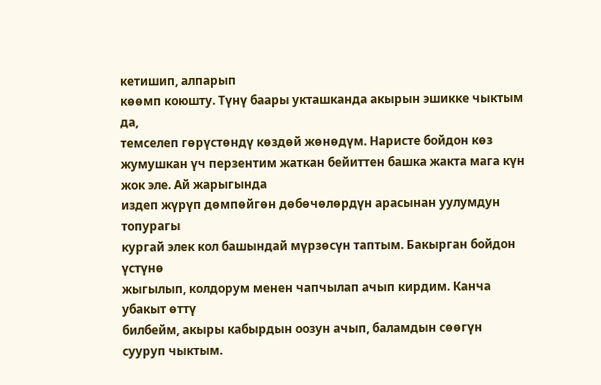кетишип, алпарып
көөмп коюшту. Түнү баары укташканда акырын эшикке чыктым да,
темселеп гөрүстөндү көздөй жөнөдүм. Наристе бойдон көз жумушкан үч перзентим жаткан бейиттен башка жакта мага күн жок эле. Ай жарыгында
издеп жүрүп дөмпөйгөн дөбөчөлөрдүн арасынан уулумдун топурагы
кургай элек кол башындай мүрзөсүн таптым. Бакырган бойдон үстүнө
жыгылып, колдорум менен чапчылап ачып кирдим. Канча убакыт өттү
билбейм, акыры кабырдын оозун ачып, баламдын сөөгүн сууруп чыктым.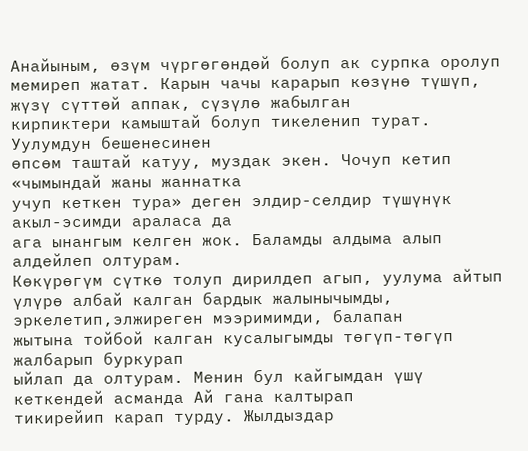Анайыным, өзүм чүргөгөндөй болуп ак сурпка оролуп мемиреп жатат. Карын чачы карарып көзүнө түшүп, жүзү сүттөй аппак, сүзүлө жабылган
кирпиктери камыштай болуп тикеленип турат. Уулумдун бешенесинен
өпсөм таштай катуу, муздак экен. Чочуп кетип «чымындай жаны жаннатка
учуп кеткен тура» деген элдир-селдир түшүнүк акыл-эсимди араласа да
ага ынангым келген жок. Баламды алдыма алып алдейлеп олтурам.
Көкүрөгүм сүткө толуп дирилдеп агып, уулума айтып үлүрө албай калган бардык жалынычымды, эркелетип,элжиреген мээримимди, балапан
жытына тойбой калган кусалыгымды төгүп-төгүп жалбарып буркурап
ыйлап да олтурам. Менин бул кайгымдан үшү кеткендей асманда Ай гана калтырап
тикирейип карап турду. Жылдыздар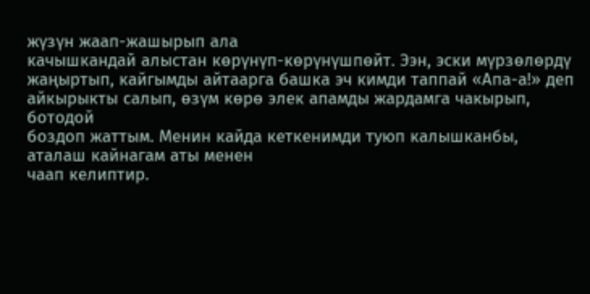жүзүн жаап-жашырып ала
качышкандай алыстан көрүнүп-көрүнүшпөйт. Ээн, эски мүрзөлөрдү
жаңыртып, кайгымды айтаарга башка эч кимди таппай «Апа-а!» деп
айкырыкты салып, өзүм көрө элек апамды жардамга чакырып, ботодой
боздоп жаттым. Менин кайда кеткенимди туюп калышканбы, аталаш кайнагам аты менен
чаап келиптир.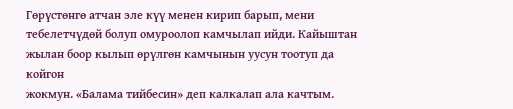Гөрүстөнгө атчан эле күү менен кирип барып, мени
тебелетчүдөй болуп омуроолоп камчылап ийди. Кайыштан жылан боор кылып өрүлгөн камчынын уусун тоотуп да койгон
жокмун. «Балама тийбесин» деп калкалап ала качтым.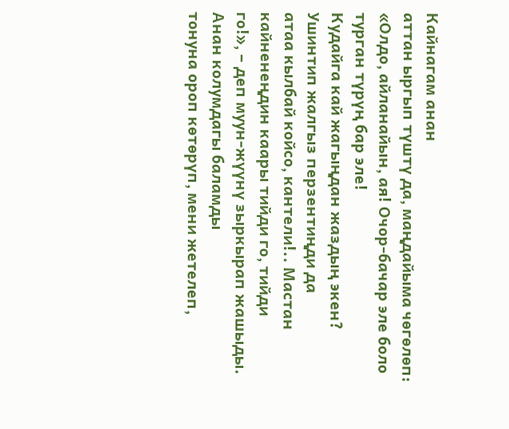Кайнагам анан
аттан ыргып түштү да, маңдайыма чөгөлөп: «Олдо, айланайын, ая! Очор-бачар эле боло турган түрүң бар эле!
Кудайга кай жагыңдан жаздың экен? Ушинтип жалгыз перзентиңди да
атаа кылбай койсо, кантели!.. Мастан кайненеңдин каары тийди го, тийди
го!», – деп муун-жүүнү зыркырап жашыды. Анан колумдагы баламды
тонуна ороп көтөрүп, мени жетелеп,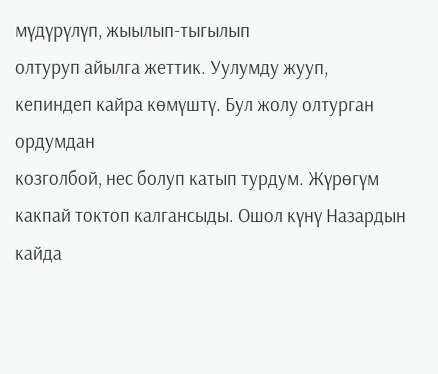мүдүрүлүп, жыылып-тыгылып
олтуруп айылга жеттик. Уулумду жууп, кепиндеп кайра көмүштү. Бул жолу олтурган ордумдан
козголбой, нес болуп катып турдум. Жүрөгүм какпай токтоп калгансыды. Ошол күнү Назардын кайда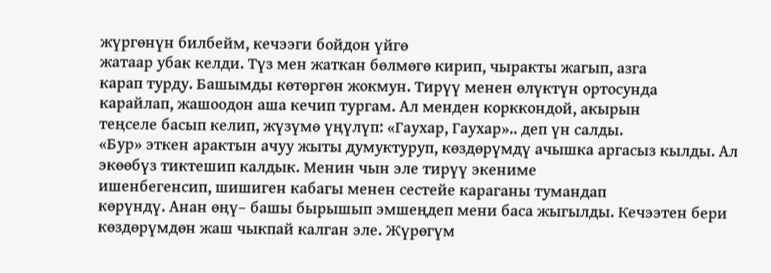жүргөнүн билбейм, кечээги бойдон үйгө
жатаар убак келди. Түз мен жаткан бөлмөгө кирип, чыракты жагып, азга
карап турду. Башымды көтөргөн жокмун. Тирүү менен өлүктүн ортосунда
карайлап, жашоодон аша кечип тургам. Ал менден корккондой, акырын
теңселе басып келип, жүзүмө үңүлүп: «Гаухар, Гаухар».. деп үн салды.
«Бур» эткен арактын ачуу жыты думуктуруп, көздөрүмдү ачышка аргасыз кылды. Ал экөөбүз тиктешип калдык. Менин чын эле тирүү экениме
ишенбегенсип, шишиген кабагы менен сестейе караганы тумандап
көрүндү. Анан өңү– башы бырышып эмшеңдеп мени баса жыгылды. Кечээтен бери көздөрүмдөн жаш чыкпай калган эле. Жүрөгүм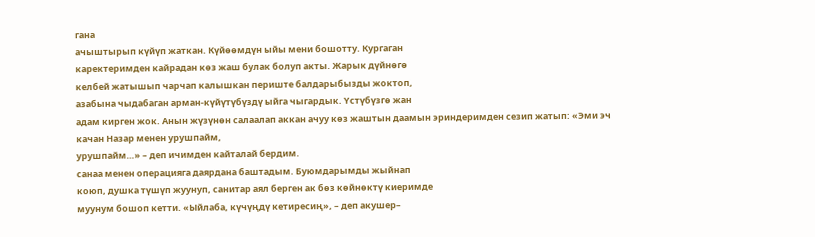гана
ачыштырып күйүп жаткан. Күйөөмдүн ыйы мени бошотту. Кургаган
каректеримден кайрадан көз жаш булак болуп акты. Жарык дүйнөгө
келбей жатышып чарчап калышкан периште балдарыбызды жоктоп,
азабына чыдабаган арман-күйүтүбүздү ыйга чыгардык. Үстүбүзгө жан
адам кирген жок. Анын жүзүнөн салаалап аккан ачуу көз жаштын даамын эриндеримден сезип жатып: «Эми эч качан Назар менен урушпайм,
урушпайм…» – деп ичимден кайталай бердим.
санаа менен операцияга даярдана баштадым. Буюмдарымды жыйнап
коюп, душка түшүп жуунуп, санитар аял берген ак бөз көйнөктү киеримде
муунум бошоп кетти. «Ыйлаба, күчүңдү кетиресиң», – деп акушер–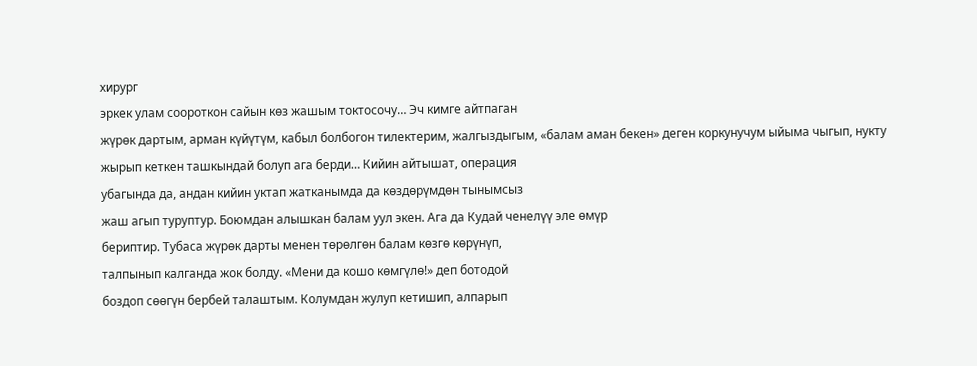хирург
эркек улам соороткон сайын көз жашым токтосочу… Эч кимге айтпаган
жүрөк дартым, арман күйүтүм, кабыл болбогон тилектерим, жалгыздыгым, «балам аман бекен» деген коркунучум ыйыма чыгып, нукту
жырып кеткен ташкындай болуп ага берди… Кийин айтышат, операция
убагында да, андан кийин уктап жатканымда да көздөрүмдөн тынымсыз
жаш агып туруптур. Боюмдан алышкан балам уул экен. Ага да Кудай ченелүү эле өмүр
бериптир. Тубаса жүрөк дарты менен төрөлгөн балам көзгө көрүнүп,
талпынып калганда жок болду. «Мени да кошо көмгүлө!» деп ботодой
боздоп сөөгүн бербей талаштым. Колумдан жулуп кетишип, алпарып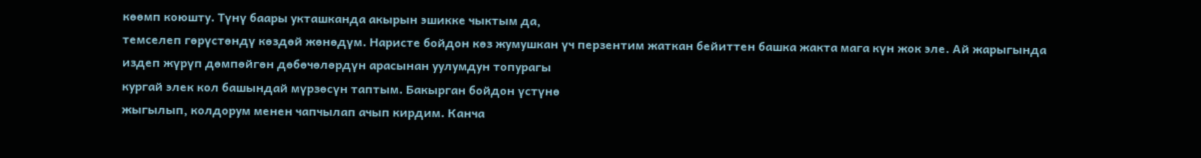көөмп коюшту. Түнү баары укташканда акырын эшикке чыктым да,
темселеп гөрүстөндү көздөй жөнөдүм. Наристе бойдон көз жумушкан үч перзентим жаткан бейиттен башка жакта мага күн жок эле. Ай жарыгында
издеп жүрүп дөмпөйгөн дөбөчөлөрдүн арасынан уулумдун топурагы
кургай элек кол башындай мүрзөсүн таптым. Бакырган бойдон үстүнө
жыгылып, колдорум менен чапчылап ачып кирдим. Канча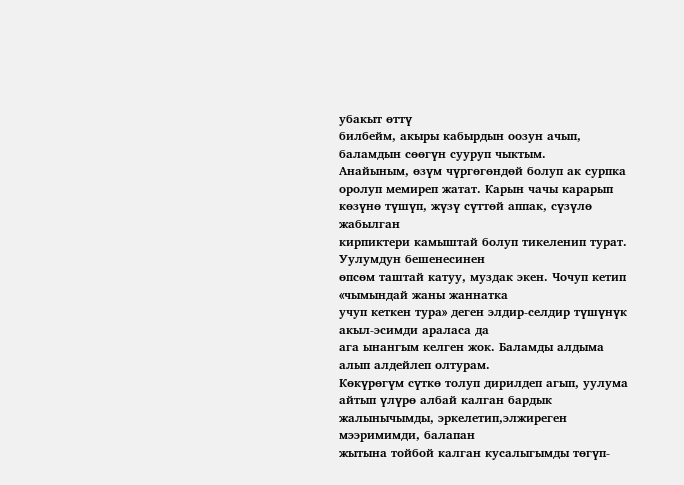убакыт өттү
билбейм, акыры кабырдын оозун ачып, баламдын сөөгүн сууруп чыктым.
Анайыным, өзүм чүргөгөндөй болуп ак сурпка оролуп мемиреп жатат. Карын чачы карарып көзүнө түшүп, жүзү сүттөй аппак, сүзүлө жабылган
кирпиктери камыштай болуп тикеленип турат. Уулумдун бешенесинен
өпсөм таштай катуу, муздак экен. Чочуп кетип «чымындай жаны жаннатка
учуп кеткен тура» деген элдир-селдир түшүнүк акыл-эсимди араласа да
ага ынангым келген жок. Баламды алдыма алып алдейлеп олтурам.
Көкүрөгүм сүткө толуп дирилдеп агып, уулума айтып үлүрө албай калган бардык жалынычымды, эркелетип,элжиреген мээримимди, балапан
жытына тойбой калган кусалыгымды төгүп-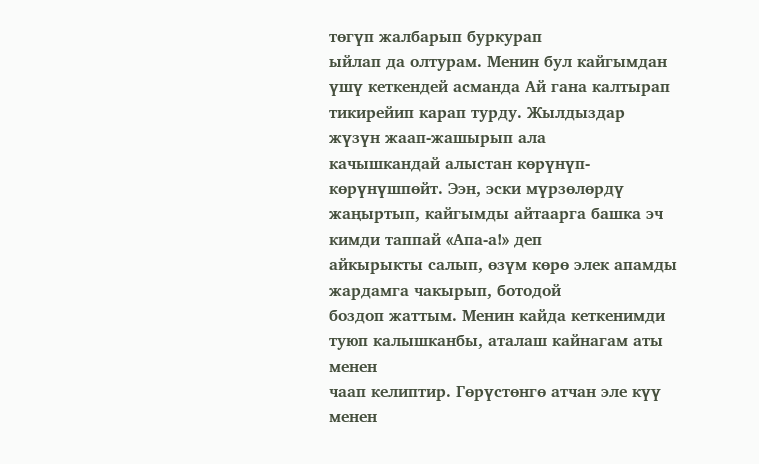төгүп жалбарып буркурап
ыйлап да олтурам. Менин бул кайгымдан үшү кеткендей асманда Ай гана калтырап
тикирейип карап турду. Жылдыздар жүзүн жаап-жашырып ала
качышкандай алыстан көрүнүп-көрүнүшпөйт. Ээн, эски мүрзөлөрдү
жаңыртып, кайгымды айтаарга башка эч кимди таппай «Апа-а!» деп
айкырыкты салып, өзүм көрө элек апамды жардамга чакырып, ботодой
боздоп жаттым. Менин кайда кеткенимди туюп калышканбы, аталаш кайнагам аты менен
чаап келиптир. Гөрүстөнгө атчан эле күү менен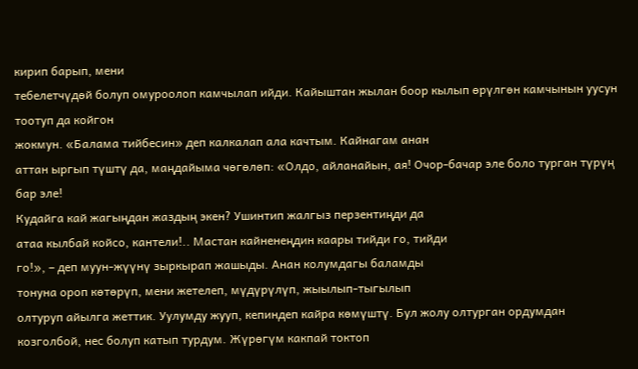кирип барып, мени
тебелетчүдөй болуп омуроолоп камчылап ийди. Кайыштан жылан боор кылып өрүлгөн камчынын уусун тоотуп да койгон
жокмун. «Балама тийбесин» деп калкалап ала качтым. Кайнагам анан
аттан ыргып түштү да, маңдайыма чөгөлөп: «Олдо, айланайын, ая! Очор-бачар эле боло турган түрүң бар эле!
Кудайга кай жагыңдан жаздың экен? Ушинтип жалгыз перзентиңди да
атаа кылбай койсо, кантели!.. Мастан кайненеңдин каары тийди го, тийди
го!», – деп муун-жүүнү зыркырап жашыды. Анан колумдагы баламды
тонуна ороп көтөрүп, мени жетелеп, мүдүрүлүп, жыылып-тыгылып
олтуруп айылга жеттик. Уулумду жууп, кепиндеп кайра көмүштү. Бул жолу олтурган ордумдан
козголбой, нес болуп катып турдум. Жүрөгүм какпай токтоп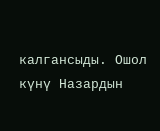калгансыды. Ошол күнү Назардын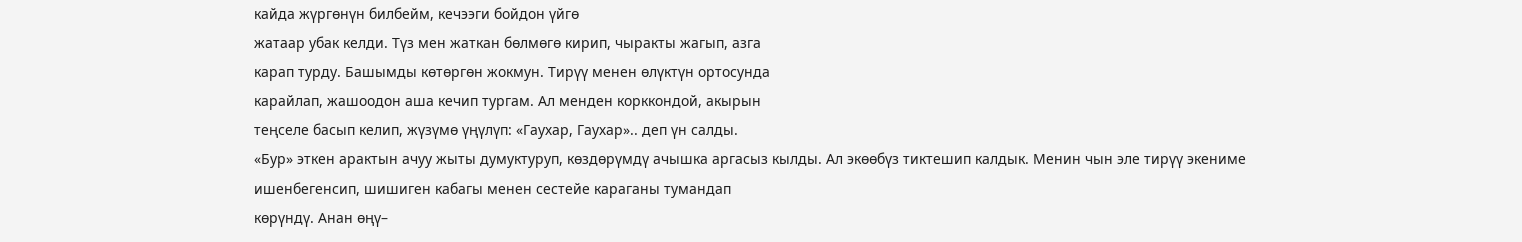кайда жүргөнүн билбейм, кечээги бойдон үйгө
жатаар убак келди. Түз мен жаткан бөлмөгө кирип, чыракты жагып, азга
карап турду. Башымды көтөргөн жокмун. Тирүү менен өлүктүн ортосунда
карайлап, жашоодон аша кечип тургам. Ал менден корккондой, акырын
теңселе басып келип, жүзүмө үңүлүп: «Гаухар, Гаухар».. деп үн салды.
«Бур» эткен арактын ачуу жыты думуктуруп, көздөрүмдү ачышка аргасыз кылды. Ал экөөбүз тиктешип калдык. Менин чын эле тирүү экениме
ишенбегенсип, шишиген кабагы менен сестейе караганы тумандап
көрүндү. Анан өңү–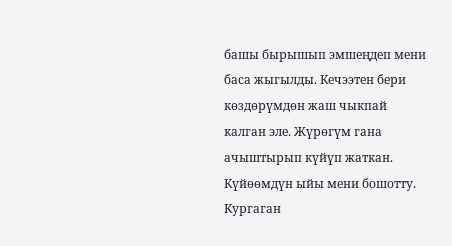башы бырышып эмшеңдеп мени баса жыгылды. Кечээтен бери көздөрүмдөн жаш чыкпай калган эле. Жүрөгүм гана
ачыштырып күйүп жаткан. Күйөөмдүн ыйы мени бошотту. Кургаган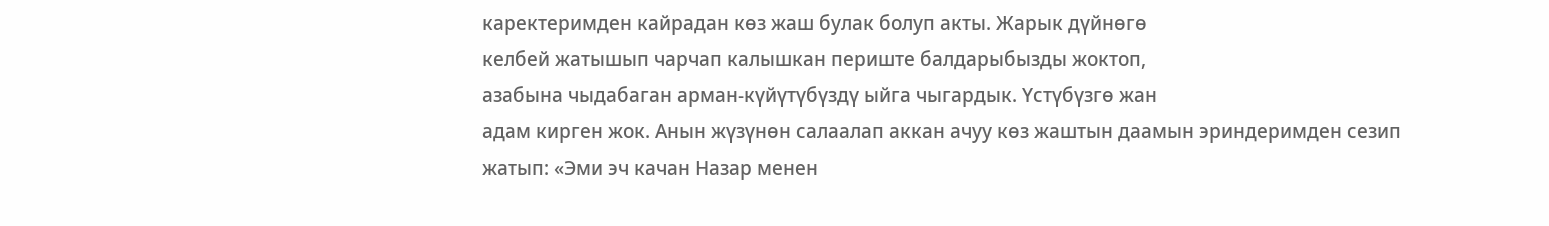каректеримден кайрадан көз жаш булак болуп акты. Жарык дүйнөгө
келбей жатышып чарчап калышкан периште балдарыбызды жоктоп,
азабына чыдабаган арман-күйүтүбүздү ыйга чыгардык. Үстүбүзгө жан
адам кирген жок. Анын жүзүнөн салаалап аккан ачуу көз жаштын даамын эриндеримден сезип жатып: «Эми эч качан Назар менен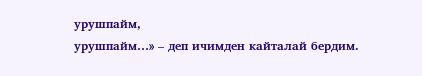урушпайм,
урушпайм…» – деп ичимден кайталай бердим.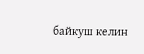байкуш келин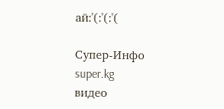ай:'(:'(:'(

Супер-Инфо
super.kg
видео